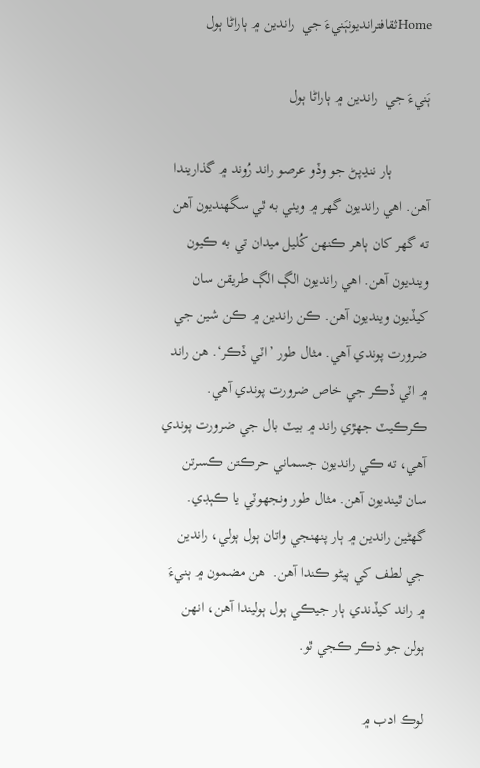Homeثقافترانديونٻَنيءَ جي  راندين ۾ ٻاراڻا ٻول

ٻَنيءَ جي  راندين ۾ ٻاراڻا ٻول

          ٻار ننڍپڻ جو وڏو عرصو راند رُوند ۾ گذاريندا آهن. اهي رانديون گهر ۾ ويٺي به ٿي سگهنديون آهن ته گهر کان ٻاهر ڪنھن کُليل ميدان تي به ڪيون وينديون آهن. اهي رانديون الڳ الڳ طريقن سان کيڏيون وينديون آهن. ڪن راندين ۾ ڪن شين جي ضرورت پوندي آهي. مثال طور ’اٽي ڏڪر‘. هن راند ۾ اٽي ڏڪر جي خاص ضرورت پوندي آهي. ڪرڪيٽ جھڙي راند ۾ بيٽ بال جي ضرورت پوندي آهي، ته ڪي رانديون جسماني حرڪتن ڪسرتن سان ٿينديون آهن. مثال طور ونجهوٽي يا ڪٻڊي.  گهڻين راندين ۾ ٻار پنھنجي واتان ٻول ٻولي، راندين جي لطف کي ٻيڻو ڪندا آهن.  هن مضمون ۾ ٻنيءَ ۾ راند کيڏندي ٻار جيڪي ٻول ٻوليندا آهن، انهن ٻولن جو ذڪر ڪجي ٿو.

لوڪ ادب ۾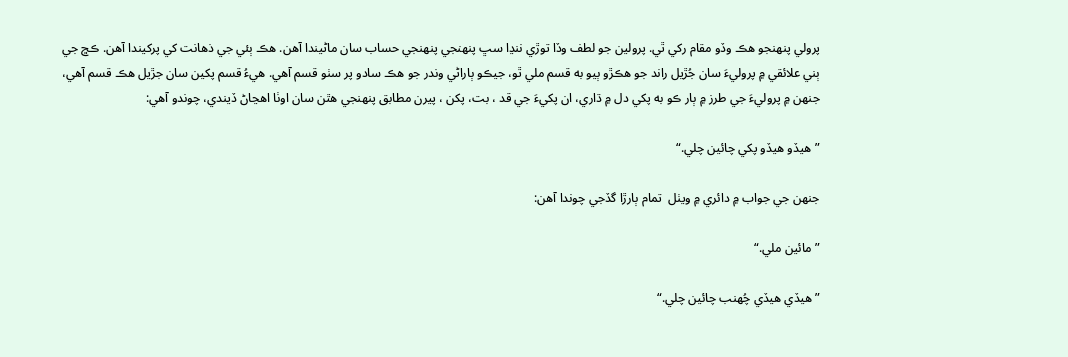پرولي پنھنجو هڪ وڏو مقام رکي ٿي. پرولين جو لطف وڏا توڙي ننڍا سڀ پنھنجي پنھنجي حساب سان ماڻيندا آهن. هڪ ٻئي جي ذهانت کي پرکيندا آهن. ڪڇ جي ٻني علائقي ۾ پروليءَ سان جُڙيل راند جو هڪڙو ٻيو به قسم ملي ٿو، جيڪو ٻاراڻي وندر جو هڪ سادو پر سٺو قسم آهي. هيءُ قسم پکين سان جڙيل هڪ قسم آهي، جنھن ۾ پروليءَ جي طرز ۾ ٻار ڪو به پکي دل ۾ ڌاري، ان پکيءَ جي قد ، بت، پکن ، پيرن مطابق پنھنجي هٿن سان اوٺا اهڃاڻ ڏيندي، چوندو آهي:

”هيڏو هيڏو پکي چائين چلي.“

جنھن جي جواب ۾ دائري ۾ ويٺل  تمام ٻارڙا گڏجي چوندا آهن:

”مائين ملي.“

”هيڏي هيڏي چُھنب چائين چلي.“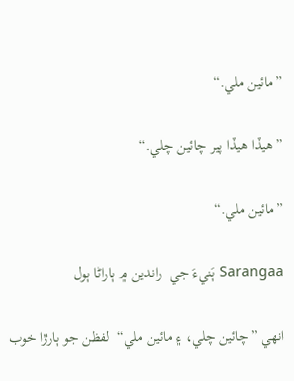”مائين ملي.“

”هيڏا هيڏا پير چائين چلي.“

”مائين ملي.“

Sarangaa ٻَنيءَ جي  راندين ۾ ٻاراڻا ٻول

انهي ”چائين چلي، ۽ مائين ملي“  لفظن جو ٻارڙا خوب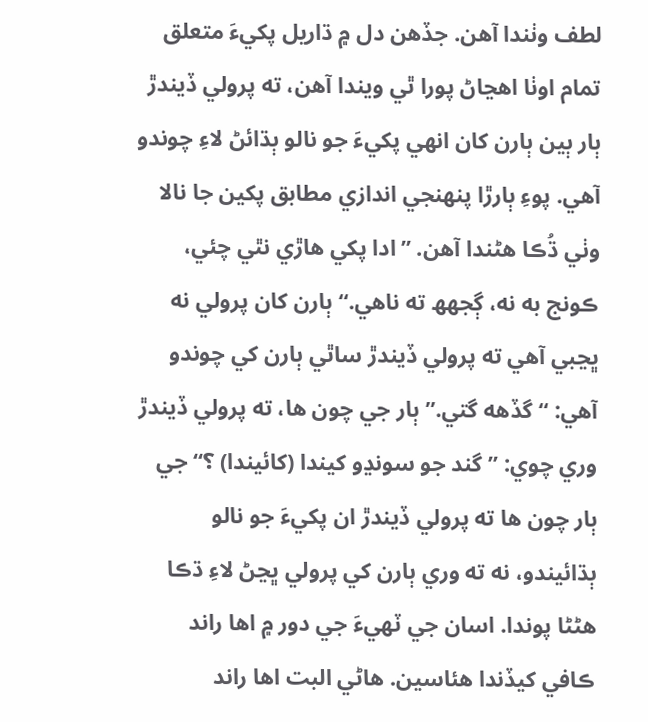لطف وٺندا آهن. جڏهن دل ۾ ڌاريل پکيءَ متعلق تمام اوٺا اهڃاڻ پورا ٿي ويندا آهن، ته پرولي ڏيندڙ ٻار ٻين ٻارن کان انهي پکيءَ جو نالو ٻڌائڻ لاءِ چوندو آهي. پوءِ ٻارڙا پنھنجي اندازي مطابق پکين جا نالا وٺي ڌُڪا هڻندا آهن. ”ادا پکي هاڙي نٿي چئي، ڪونج به نه، ڳجهھ ته ناهي.“ ٻارن کان پرولي نه ڀڃبي آهي ته پرولي ڏيندڙ ساٿي ٻارن کي چوندو آهي: “ گڏهه گتي.” ٻار جي چون ها، ته پرولي ڏيندڙ وري چوي: ”گند جو سونڍو کيندا (کائيندا) ؟“ جي ٻار چون ها ته پرولي ڏيندڙ ان پکيءَ جو نالو ٻڌائيندو، نه ته وري ٻارن کي پرولي ڀڃڻ لاءِ ڌڪا هڻڻا پوندا. اسان جي ٽھيءَ جي دور ۾ اها راند ڪافي کيڏندا هئاسين. هاڻي البت اها راند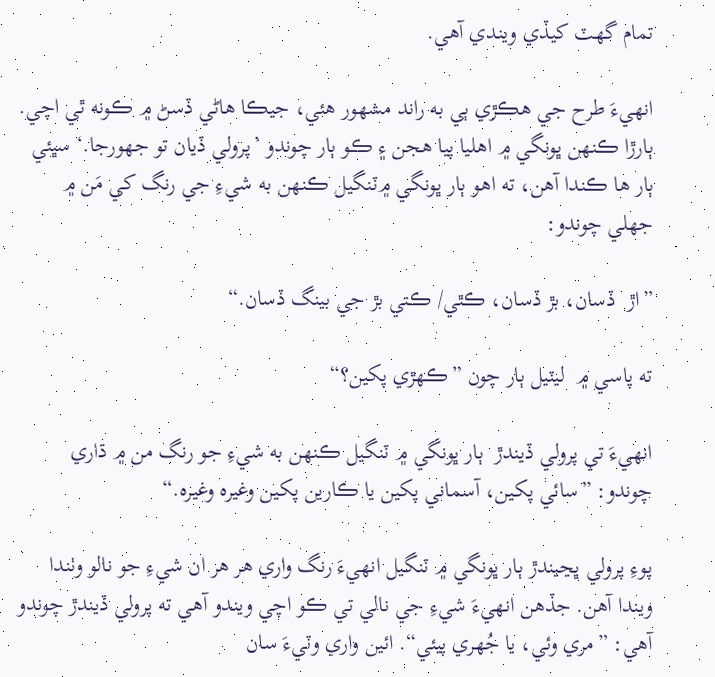تمام گهٽ کيڏي ويندي آهي.

انهيءَ طرح جي هڪڙي ٻي به راند مشھور هئي، جيڪا هاڻي ڏسڻ ۾ ڪونه ٿي اچي. ٻارڙا ڪنھن ڀونگي ۾ اهليا پيا هجن ۽ ڪو ٻار چوندو ’پرولي ڏيان تو جهورجا.‘ سڀئي ٻار ها ڪندا آهن، ته اهو ٻار ڀونگي ۾ٽنگيل ڪنھن به شيءِ جي رنگ کي مَن ۾ جهلي چوندو:

”اڙ  ڏسان، بڙ ڏسان، ڪٿي/ ڪتي بڙ جي بينگ ڏسان.“

ته پاسي ۾  ليٽيل ٻار چون ”ڪھڙي پکين؟“

انهيءَ تي پرولي ڏيندڙ  ٻار ڀونگي ۾ ٽنگيل ڪنھن به شيءِ جو رنگ من ۾ ڌاري چوندو: ”سائي پکين، آسماني پکين يا ڪارين پکين وغيره وغيره.“

پوءِ پرولي ڀڃيندڙ ٻار ڀونگي ۾ ٽنگيل انهيءَ رنگ واري هر هر ان شيءِ جو نالو وٺندا ويندا آهن. جڏهن انهيءَ شيءِ جي نالي تي ڪو اچي ويندو آهي ته پرولي ڏيندڙ چوندو آهي: ”مري وئي، يا جُهري پيئي“. ائين واري وٽيءَ سان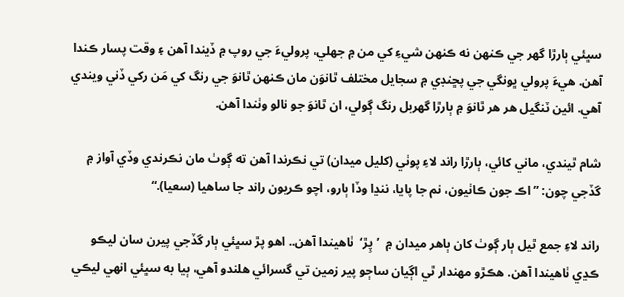سڀئي ٻارڙا گهر جي ڪنھن نه ڪنھن شيءِ کي من ۾ جهلي، پروليءَ جي روپ ۾ ڏيندا آهن ۽ وقت پسار ڪندا آهن. هيءَ پرولي ڀونگي جي پڇنڊي ۾ سجايل مختلف ٿانوَن مان ڪنھن ٿانوَ جي رنگ کي مَن رکي ڏني ويندي آهي. ائين ٽنگيل هر هر ٿانوَ ۾ ٻارڙا گهربل رنگ ڳولي، ان ٿانوَ جو نالو وٺندا آهن.

شام ٿيندي، ماني کائي، ٻارڙا راند لاءِ پوٺي (کليل ميدان) تي نڪرندا آهن ته ڳوٺ مان نڪرندي وڏي آواز ۾ گڏجي چون: ”اڪ جون ڪاٺيون، نم جا پايا، ننڍا وڏا ٻارو، اچو ڪريون راند جا ساهيا (سعيا).“

راند لاءِ جمع ٿيل ٻار ڳوٺ کان ٻاهر ميدان ۾  ’پِڙ‘  ٺاهيندا آهن.. اهو پڙ سڀئي ٻار گڏجي پيرن سان ليڪو ڪڍي ٺاهيندا آهن. هڪڙو مھندار ٿي اڳيان ساڄو پير زمين تي گسرائي هلندو آهي، ٻيا به سڀئي انهي ليڪي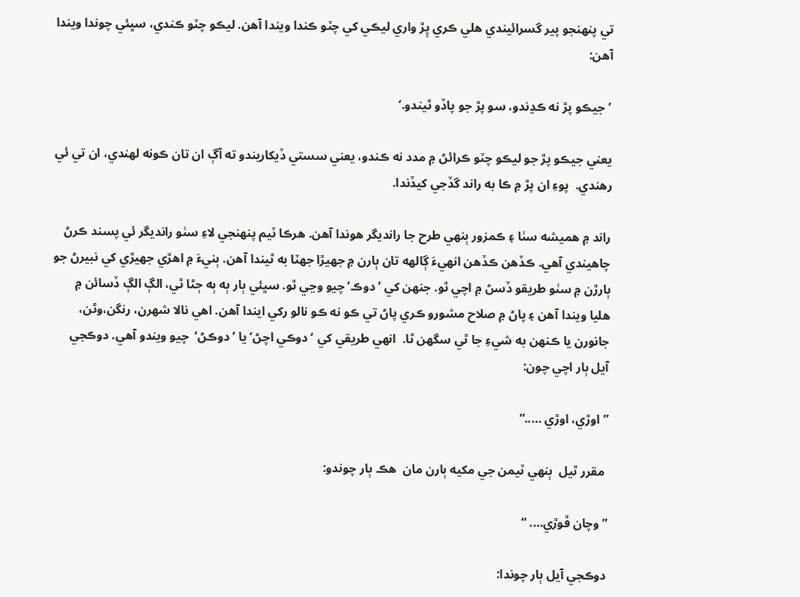تي پنھنجو پير گسرائيندي هلي ڪري پِڙ واري ليڪي کي چٽو ڪندا ويندا آهن. ليڪو چٽو ڪندي، سڀئي چوندا ويندا آهن:

’جيڪو پڙ نه ڪڍندو، سو پڙ جو پاڏو ٿيندو.‘

يعني جيڪو پڙ جو ليڪو چٽو ڪرائڻ ۾ مدد نه ڪندو، يعني سستي ڏيکاريندو ته آڳ ان تان ڪونه لھندي، ان تي ئي رهندي.  پوءِ ان پڙ ۾ ڪا به راند گڏجي کيڏندا.

راند ۾ هميشه سٺا ۽ ڪمزور ٻنهي طرح جا رانديگر هوندا آهن. هرڪا ٽيم پنھنجي لاءِ سٺو رانديگر ئي پسند ڪرڻ چاهيندي آهي. ڪڏهن ڪڏهن انهيءَ ڳالهه تان ٻارن ۾ جهيڙا جهٽا به ٿيندا آهن. ٻنيءَ ۾ اهڙي جهيڙي کي نبيرڻ جو ٻارڙن ۾ سٺو طريقو ڏسڻ ۾ اچي ٿو. جنھن کي ’دوڪ‘ چيو وڃي ٿو. سڀئي ٻار ٻه ٻه ڄڻا ٿي، الڳ الڳ ڏسائن ۾ هليا ويندا آهن ۽ پاڻ ۾ صلاح مشورو ڪري پاڻ تي ڪو نه ڪو نالو رکي ايندا آهن. اهي نالا شھرن، رنگن،وڻن، جانورن يا ڪنھن به شيءِ جا ٿي سگهن ٿا.  انهي طريقي کي ‘دوڪي اچڻ‘ يا ’دوڪڻ‘  چيو ويندو آهي. دوڪجي آيل ٻار اچي چون:

”اوڙي، اوڙي …..“

 مقرر ٿيل  ٻنهي ٽيمن جي مکيه ٻارن مان  هڪ ٻار چوندو:

”وچان ڦوڙي…. “

دوڪجي آيل ٻار چوندا: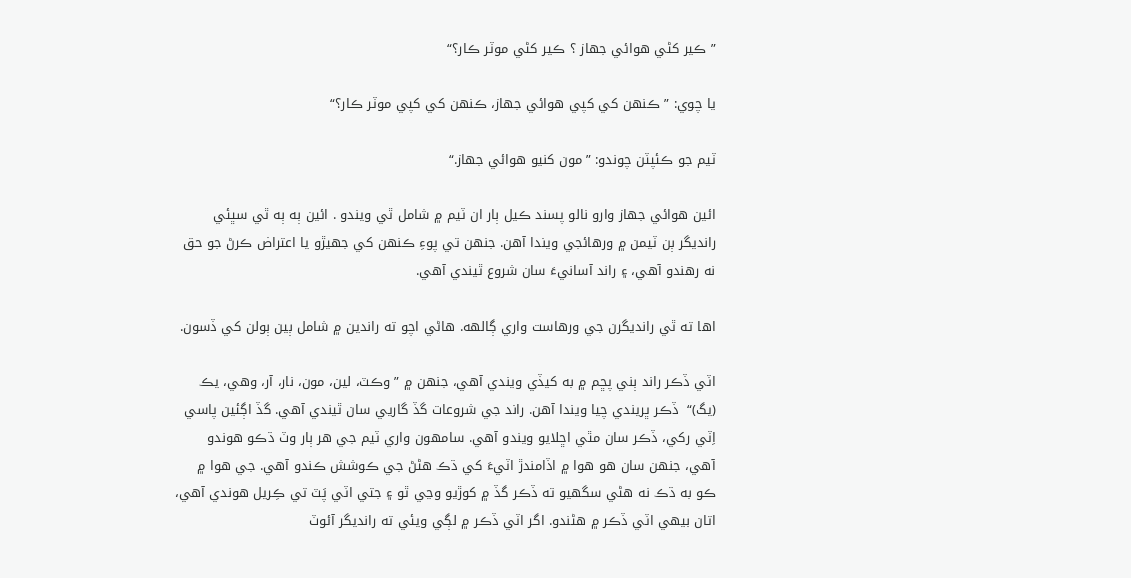”ڪير کڻي هوائي جھاز ؟ ڪير کڻي موٽر ڪار؟“

يا چوي: ”ڪنھن کي کپي هوائي جھاز، ڪنھن کي کپي موٽر ڪار؟“

ٽيم جو ڪئپٽن چوندو: ”مون کنيو هوائي جھاز.“

ائين هوائي جھاز وارو نالو پسند ڪيل ٻار ان ٽيم ۾ شامل ٿي ويندو . ائين ٻه ٻه ٿي سڀئي رانديگر ٻن ٽيمن ۾ ورهائجي ويندا آهن. جنھن تي پوءِ ڪنھن کي جهيڙو يا اعتراض ڪرڻ جو حق نه رهندو آهي، ۽ راند آسانيءَ سان شروع ٿيندي آهي.

اها ته ٿي رانديگرن جي ورهاست واري ڳالهه. هاڻي اچو ته راندين ۾ شامل ٻين ٻولن کي ڏسون.

اٽي ڏڪر راند ٻني پڇم ۾ به کيڏي ويندي آهي، جنھن ۾ ”وڪٽ، لين، مون، نار، آر، وهي، يڪ (يگ)“  ڏڪر ڀريندي چيا ويندا آهن. راند جي شروعات گڏ گاريي سان ٿيندي آهي. گڏ اڳئين پاسي اِٽي رکي، ڏڪر سان مٿي اڇلايو ويندو آهي. سامهون واري ٽيم جي هر ٻار وٽ ڌڪو هوندو آهي، جنھن سان هو هوا ۾ اڏامندڙ اٽيءَ کي ڌڪ هڻڻ جي ڪوشش ڪندو آهي. جي هوا ۾ ڪو به ڌڪ نه هڻي سگهيو ته ڏڪر گڏ ۾ کوڙيو وڃي ٿو ۽ جتي اٽي پَٽ تي ڪِريل هوندي آهي، اتان بيھي اٽي ڏڪر ۾ هڻندو. اگر اٽي ڏڪر ۾ لڳي ويئي ته رانديگر آئوٽ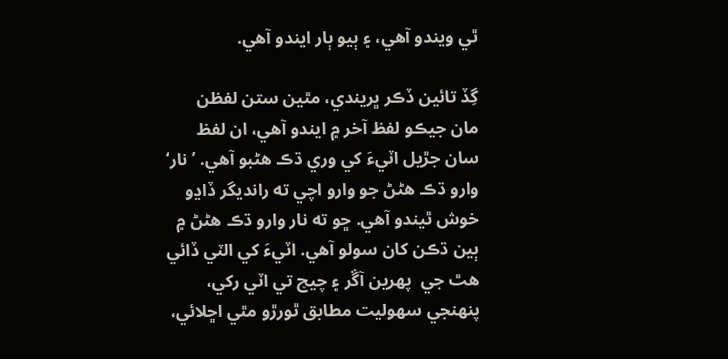ٿي ويندو آهي، ۽ ٻيو ٻار ايندو آهي.

گِڏ تائين ڏڪر ڀريندي، مٿين ستن لفظن مان جيڪو لفظ آخر ۾ ايندو آهي، ان لفظ سان جڙيل اٽيءَ کي وري ڌڪ هڻبو آهي. ’نار‘ وارو ڌڪ هڻڻ جو وارو اچي ته رانديگر ڏاڍو خوش ٿيندو آهي. ڇو ته نار وارو ڌڪ هڻڻ ۾ ٻين ڌڪن کان سولو آهي. اٽيءَ کي الٽي ڏائي هٿ جي  پھرين آڱر ۽ چيچ تي اٽي رکي، پنھنجي سھوليت مطابق ٿورڙو مٿي اڇلائي،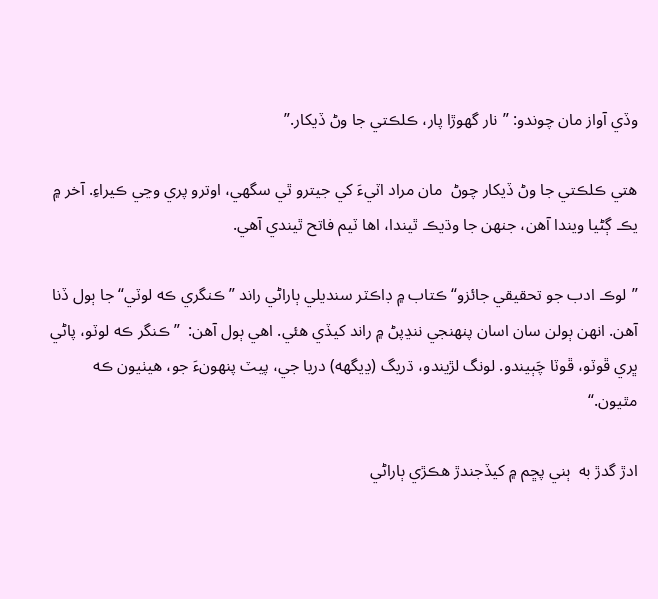وڏي آواز مان چوندو: ”نار گهوڙا پار، ڪلڪتي جا وڻ ڏيکار.”

هتي ڪلڪتي جا وڻ ڏيکار چوڻ  مان مراد اٽيءَ کي جيترو ٿي سگهي، اوترو پري وڃي ڪيراءِ. آخر ۾ يڪ ڳڻيا ويندا آهن، جنھن جا وڌيڪ ٿيندا، اها ٽيم فاتح ٿيندي آهي.

”لوڪ ادب جو تحقيقي جائزو“ ڪتاب ۾ ڊاڪٽر سنديلي ٻاراڻي راند ”ڪنگري ڪه لوٽي“ جا ٻول ڏنا آهن. انهن ٻولن سان اسان پنھنجي ننڍپڻ ۾ راند کيڏي هئي. اهي ٻول آهن:  ”ڪنگر ڪه لوٽو، پاڻي ڀري ڦوٽو، ڦوٽا چَٻيندو. لونگ لڙيندو، ڌريگ (ڍيگهه) دريا جي، پيٽ پنهونءَ جو، هيٺيون ڪه مٿيون.“

ادڙ گدڙ به  ٻني پڇم ۾ کيڏجندڙ هڪڙي ٻاراڻي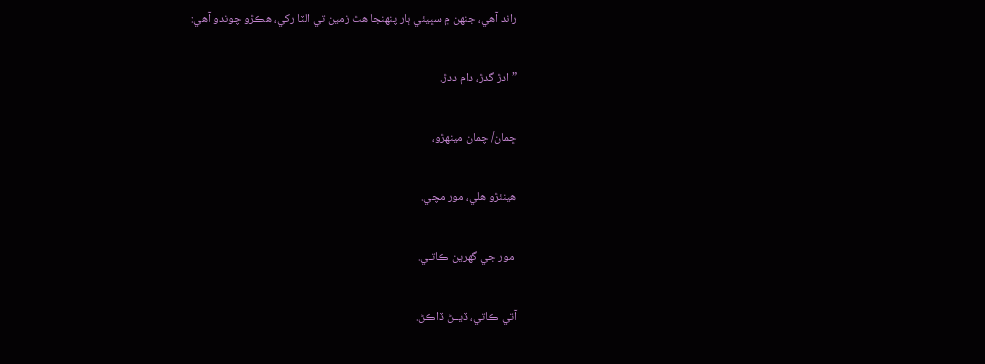راند آهي، جنھن ۾ سڀيئي ٻار پنھنجا هٿ زمين تي الٽا رکي، هڪڙو چوندو آهي:

”ادڙ گدڙ، دام ددڙ.

ڇمان/ چمان مينھڙو،

هينئڙو هلي، مور مچي.

 مور جي گهرين ڪاتـي.

آتي ڪاتي، ڏيــڻ ڏاڪڻ.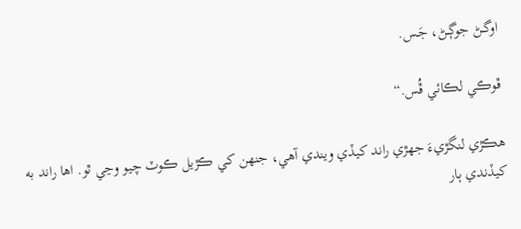اوگــڻ جوڳــڻ، جَـس.

ڦوڪي لڪائي ڦُس.“

هڪڙي لنگڙيءَ جھڙي راند کيڏي ويندي آهي، جنھن کي ڪڙيل ڪوٽ چيو وڃي ٿو. اها راند به کيڏندي ٻار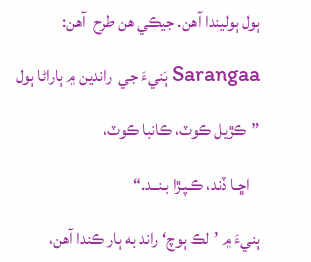ٻول ٻوليندا آهن. جيڪي هن طرح  آهن:

Sarangaa ٻَنيءَ جي  راندين ۾ ٻاراڻا ٻول

”ڪڙيل ڪوٽ، ڪانبا ڪوٽ،

   اڇـا ڏند، ڪـپـڙا بـنــد.“

ٻنيءَ ۾ ’لڪ ٻوچ‘ راند به ٻار ڪندا آهن،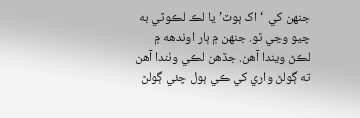جنھن کي  ‘اک ٻوٽ’ يا لڪ لڪوٽي به چيو وڃي ٿو. جنھن ۾ ٻار اوندهه ۾ لڪڻ ويندا آهن. جڏهن لڪي وٺندا آهن ته ڳولڻ واري کي ڪي ٻول چئي ڳولڻ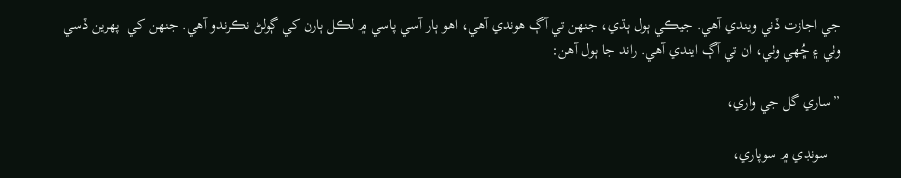جي اجازت ڏني ويندي آهي. جيڪي ٻول ٻڌي، جنھن تي آڳ هوندي آهي، اهو ٻار آسي پاسي ۾ لڪل ٻارن کي ڳولڻ نڪرندو آهي. جنھن کي  پھرين ڏسي وٺي ۽ ڇُھي وٺي، ان تي آڳ ايندي آهي. راند جا ٻول آهن:

”ساري گل جي واري،

   سونڊي ۾ سوپاري،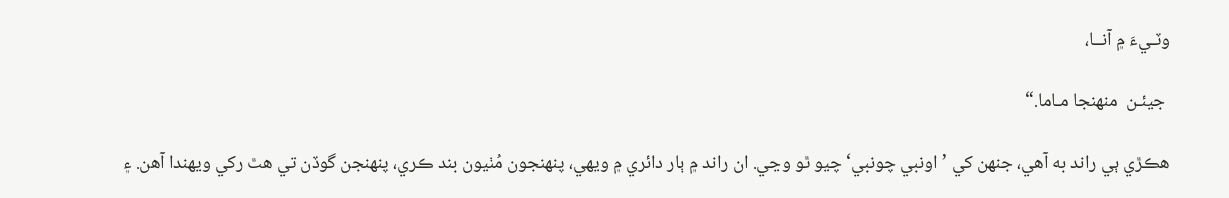وٽـيءَ ۾ آنــا،

 جيئـن  منھنجا مـاما.“

هڪڙي ٻي راند به آهي، جنھن کي ’اونبي چونبي‘ چيو ٿو وڃي. ان راند ۾ ٻار دائري ۾ ويھي، پنھنجون مُٺيون بند ڪري، پنھنجن گوڏن تي هٿ رکي ويھندا آهن. ۽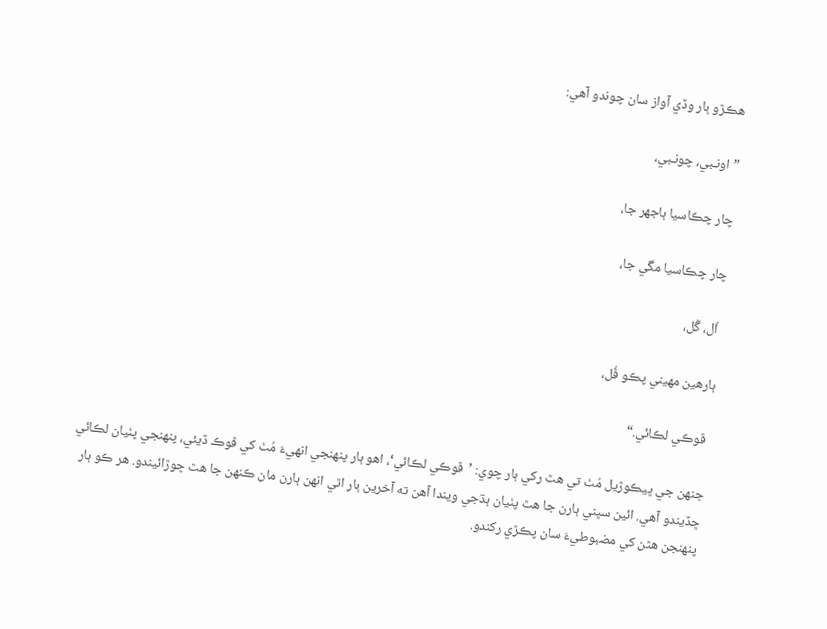هڪڙو ٻار وڏي آواز سان چوندو آهي:

”اونـبي، چونـبي،

چار چڪاسيا ٻاجهر جا،

چار چڪاسيا مڱي جا،

 اُل، گُل،

ٻارهين مھيني پڪو ڦُل،

 ڦوڪي لڪائي.“

جنھن جي ڀيڪوڙيل مُٺ تي هٿ رکي ٻار چوي: ’ڦوڪي لڪائي‘، اهو ٻار پنھنجي انهيءَ مُٺ کي ڦوڪ ڏيئي، پنھنجي پٺيان لڪائي ڇڏيندو آهي. ائين سڀني ٻارن جا هٿ پٺيان ٻڌجي ويندا آهن ته آخرين ٻار اٿي انهن ٻارن مان ڪنھن جا هٿ ڇوڙائيندو. هر ڪو ٻار پنھنجن هٿن کي مضبوطيءَ سان پڪڙي رکندو.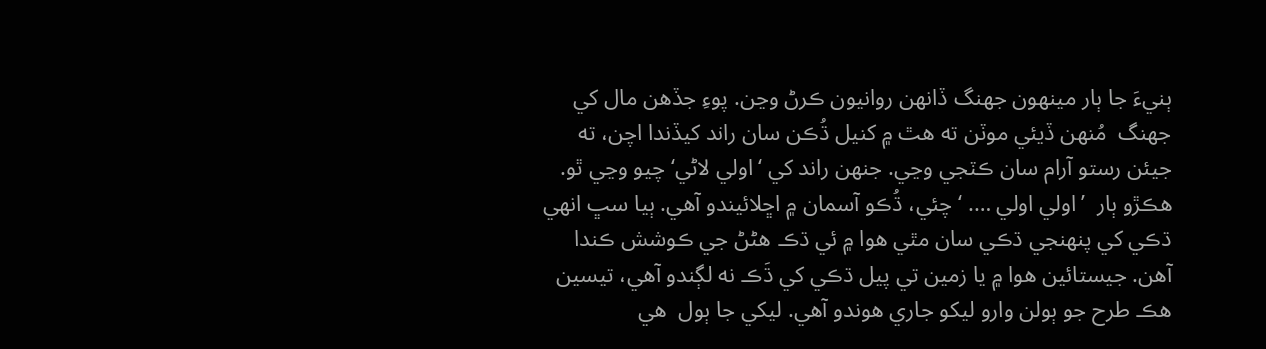ٻنيءَ جا ٻار مينھون جهنگ ڏانھن روانيون ڪرڻ وڃن. پوءِ جڏهن مال کي جهنگ  مُنھن ڏيئي موٽن ته هٿ ۾ کنيل ڌُڪن سان راند کيڏندا اچن، ته جيئن رستو آرام سان ڪٽجي وڃي. جنھن راند کي ‘اولي لاڻي‘ چيو وڃي ٿو. هڪڙو ٻار  ’اولي اولي …. ‘ چئي، ڌُڪو آسمان ۾ اڇلائيندو آهي. ٻيا سڀ انهي ڌڪي کي پنھنجي ڌڪي سان مٿي هوا ۾ ئي ڌڪ هڻڻ جي ڪوشش ڪندا آهن. جيستائين هوا ۾ يا زمين تي پيل ڌڪي کي ڌَڪ نه لڳندو آهي، تيسين هڪ طرح جو ٻولن وارو ليکو جاري هوندو آهي. ليکي جا ٻول  هي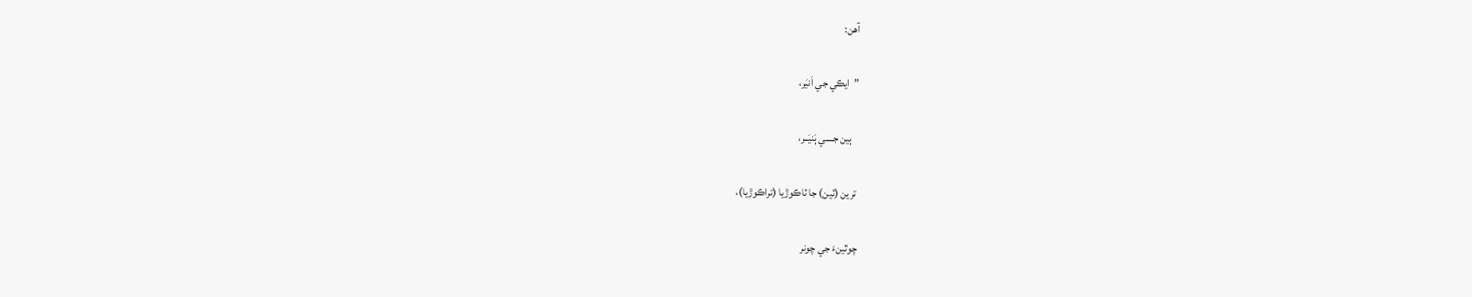آهن:

”ايڪي جي اَنيَر،

   ٻين جــــي ٻَنيَــر،

 ترين (ٽين) جا ٽاڪوڙيا (تراڪوڙيا)،

چوٿينءَ جي چونر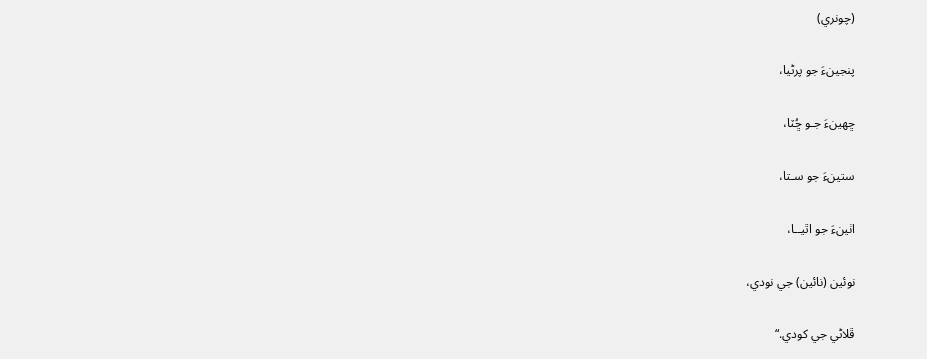(چونري)

پنجينءَ جو پرڻيا،

ڇھينءَ جـو ڇُٽا،

ستينءَ جو سـتا،

اٺينءَ جو اٿيــا،

نوئين (نائين) جي نودي،

ڦلاڻي جي کودي.“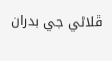ڦلاڻي جي بدران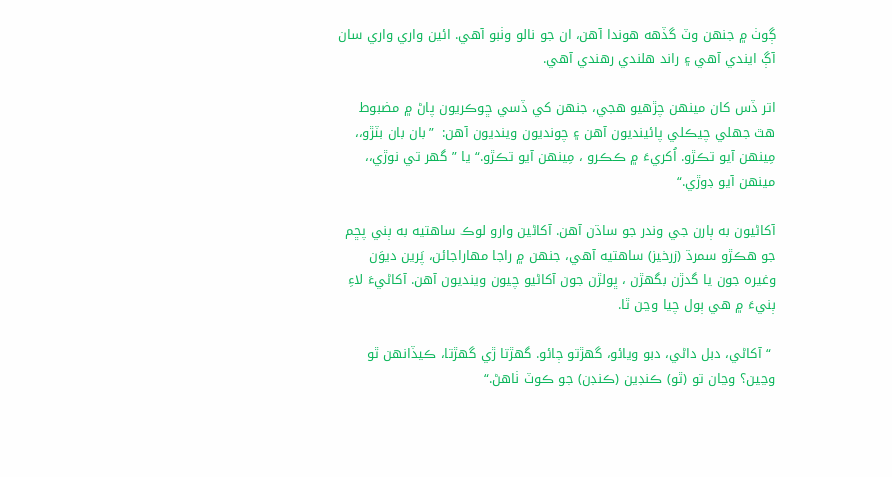ڳوٺ ۾ جنھن وٽ گڏهه هوندا آهن، ان جو نالو وٺبو آهي. ائين واري واري سان آڳ ايندي آهي ۽ راند هلندي رهندي آهي.

اتر ڏس کان مينھن چڙهيو هجي، جنھن کي ڏسي ڇوڪريون پاڻ ۾ مضبوط هٿ جهلي چيڪلي پائينديون آهن ۽ چونديون وينديون آهن:  ”بان بان بٽڙو،، مِينھن آيو تڪڙو. اُکريءَ ۾ ڪڪرو ، مِينھن آيو تڪڙو.“ يا ” گهر تي نوڙي،، مينھن آيو ڊوڙي.“

آکاڻيون به ٻارن جي وندر جو ساڌن آهن. آکاڻين وارو لوڪ ساهتيه به ٻني پڇم جو هڪڙو سمرڌ (زرخيز) ساهتيه آهي، جنھن ۾ راجا مھاراجائن، پَرين ديوَن وغيره جون يا گدڙن بگهڙن ، ڀولڙن جون آکاڻيو چيون وينديون آهن. آکاڻيءَ لاءِ ٻنيءَ ۾ هي ٻول چيا وڃن ٿا.

 “ آکاڻي، دبل داڻي، دبو ويائو، گهڙتو ڄائو. گهڙتا ڙي گهڙتا، ڪيڏانهن ٿو وڃين؟ وڃان تو (ٿو) ڪنڊين (ڪنڊن) جو ڪوٽ ٺاهڻ.“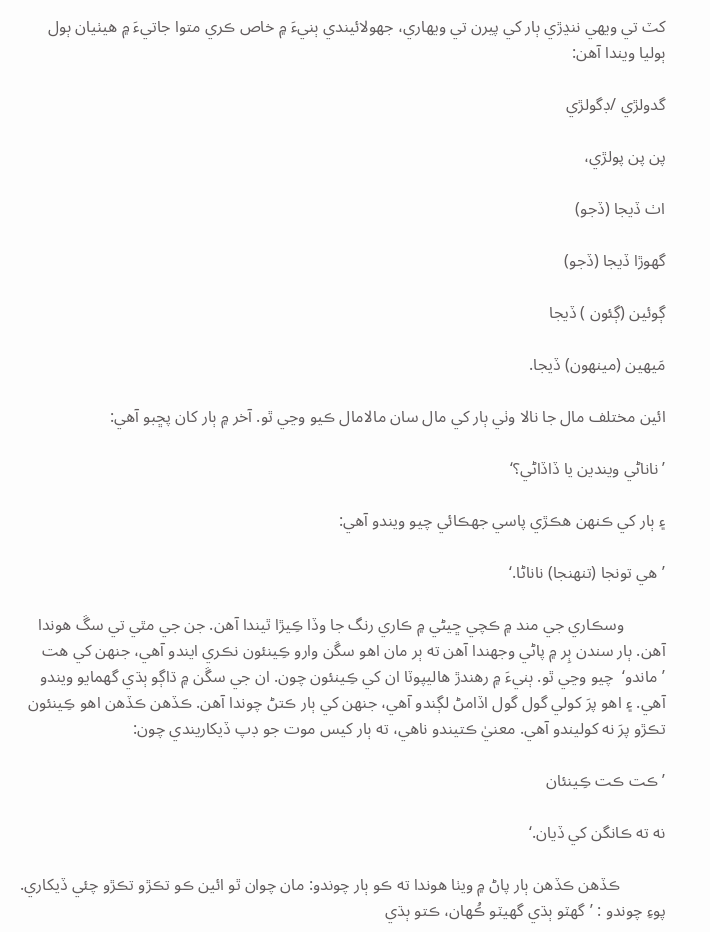کٽ تي ويھي ننڍڙي ٻار کي پيرن تي ويھاري، جهولائيندي ٻنيءَ ۾ خاص ڪري متوا جاتيءَ ۾ هيٺيان ٻول  ٻوليا ويندا آهن:

گدولڙي /ڊگولڙي

پن پن پولڙي،

اٺ ڏيجا (ڏجو)

گهوڙا ڏيجا (ڏجو)

ڳوئين (ڳئون ) ڏيجا

مَيھين (مينھون) ڏيجا.

ائين مختلف مال جا نالا وٺي ٻار کي مال سان مالامال ڪيو وڃي ٿو. آخر ۾ ٻار کان پڇبو آهي:

’ناناڻي ويندين يا ڏاڏاڻي؟‘

۽ ٻار کي ڪنھن هڪڙي پاسي جهڪائي چيو ويندو آهي:

’هي تونجا (تنھنجا) ناناڻا.‘

          وسڪاري جي مند ۾ ڪچي ڇيڻي ۾ ڪاري رنگ جا وڏا ڪِيڙا ٿيندا آهن. جن جي مٿي تي سڱ هوندا آهن. ٻار سندن ٻِر ۾ پاڻي وجهندا آهن ته ٻر مان اهو سڱن وارو ڪِينئون نڪري ايندو آهي، جنھن کي هت ’ماندو‘  چيو وڃي ٿو. ٻنيءَ ۾ رهندڙ هاليپوٽا ان کي ڪِينئون چون. ان جي سڱن ۾ ڌاڳو ٻڌي گهمايو ويندو آهي. ۽ اهو پرَ کولي گول گول اڏامڻ لڳندو آهي، جنھن کي ٻار ڪتڻ چوندا آهن. ڪڏهن ڪڏهن اهو ڪِينئون تڪڙو پرَ نه کوليندو آهي. معنيٰ ڪتيندو ناهي، ته ٻار کيس موت جو ڊپ ڏيکاريندي چون:

’ڪت ڪت ڪِينئان

نه ته ڪانگن کي ڏيان.‘

           ڪڏهن ڪڏهن ٻار پاڻ ۾ ويٺا هوندا ته ڪو ٻار چوندو: مان چوان ٿو ائين ڪو تڪڙو تڪڙو چئي ڏيکاري. پوءِ چوندو : ’گهٽو ٻڌي گهيٽو ڪُھان، ڪتو ٻڌي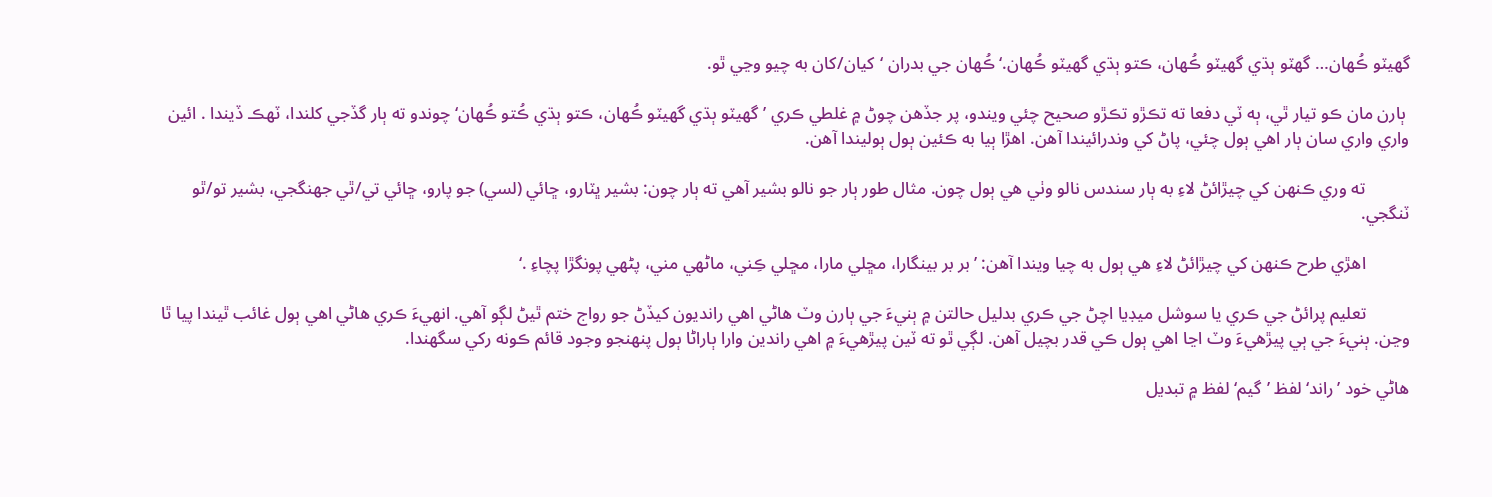گهيٽو ڪُھان… گهٽو ٻڌي گهيٽو ڪُھان، ڪتو ٻڌي گهيٽو ڪُھان.‘ ڪُھان جي بدران ‘کيان/کان به چيو وڃي ٿو.

 ٻارن مان ڪو تيار ٿي، ٻه ٽي دفعا ته تڪڙو تڪڙو صحيح چئي ويندو، پر جڏهن چوڻ ۾ غلطي ڪري ’گهيٽو ٻڌي گهيٽو ڪُھان، ڪتو ٻڌي ڪُتو ڪُھان‘ چوندو ته ٻار گڏجي کلندا، ٽھڪ ڏيندا . ائين واري واري سان ٻار اهي ٻول چئي، پاڻ کي وندرائيندا آهن. اهڙا ٻيا به ڪئين ٻول ٻوليندا آهن.

          ته وري ڪنھن کي چيڙائڻ لاءِ به ٻار سندس نالو وٺي هي ٻول چون. مثال طور ٻار جو نالو بشير آهي ته ٻار چون: بشير ڀٽارو، ڇائي (لسي) جو پارو، ڇائي تي/ٿي جهنگجي، بشير تو/ٿو ٽنگجي.

          اهڙي طرح ڪنھن کي چيڙائڻ لاءِ هي ٻول به چيا ويندا آهن: ’بر بر بينگارا، مڇلي مارا، مڇلي ڪِني، ماڻهي مني، پڻهي پونگڙا پچاءِ .‘

          تعليم پرائڻ جي ڪري يا سوشل ميڊيا اچڻ جي ڪري بدليل حالتن ۾ ٻنيءَ جي ٻارن وٽ هاڻي اهي رانديون کيڏڻ جو رواج ختم ٿيڻ لڳو آهي. انهيءَ ڪري هاڻي اهي ٻول غائب ٿيندا پيا ٿا وڃن. ٻنيءَ جي ٻي پيڙهيءَ وٽ اڃا اهي ٻول ڪي قدر بچيل آهن. لڳي ٿو ته ٽين پيڙهيءَ ۾ اهي راندين وارا ٻاراڻا ٻول پنھنجو وجود قائم ڪونه رکي سگهندا.

هاڻي خود ’راند‘ لفظ ’گيم‘ لفظ ۾ تبديل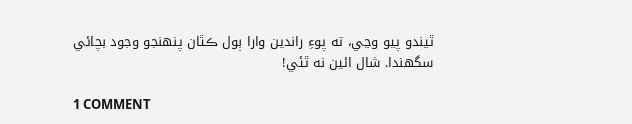ٿيندو پيو وڃي، ته پوءِ راندين وارا ٻول ڪٿان پنھنجو وجود بچائي سگھندا. شال ائين نه ٿئي!

1 COMMENT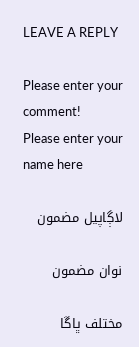LEAVE A REPLY

Please enter your comment!
Please enter your name here

لاڳاپيل مضمون

نوان مضمون

مختلف ڀاڱا